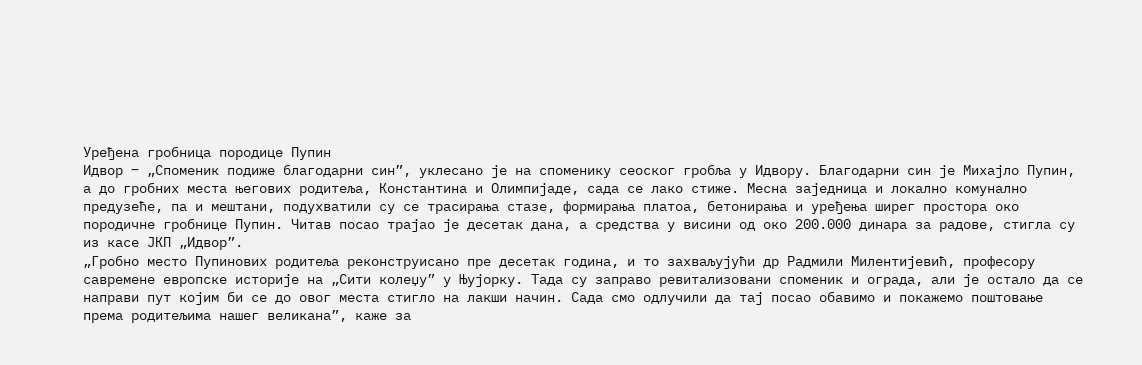Уређена гробница породице Пупин
Идвор ‒ „Споменик подиже благодарни син”, уклесано је на споменику сеоског гробља у Идвору. Благодарни син је Михајло Пупин, а до гробних места његових родитеља, Константина и Олимпијаде, сада се лако стиже. Месна заједница и локално комунално предузеће, па и мештани, подухватили су се трасирања стазе, формирања платоа, бетонирања и уређења ширег простора око породичне гробнице Пупин. Читав посао трајао је десетак дана, а средства у висини од око 200.000 динара за радове, стигла су из касе ЈКП „Идвор”.
„Гробно место Пупинових родитеља реконструисано пре десетак година, и то захваљујући др Радмили Милентијевић, професору савремене европске историје на „Сити колеџу” у Њујорку. Тада су заправо ревитализовани споменик и ограда, али је остало да се направи пут којим би се до овог места стигло на лакши начин. Сада смо одлучили да тај посао обавимо и покажемо поштовање према родитељима нашег великана”, каже за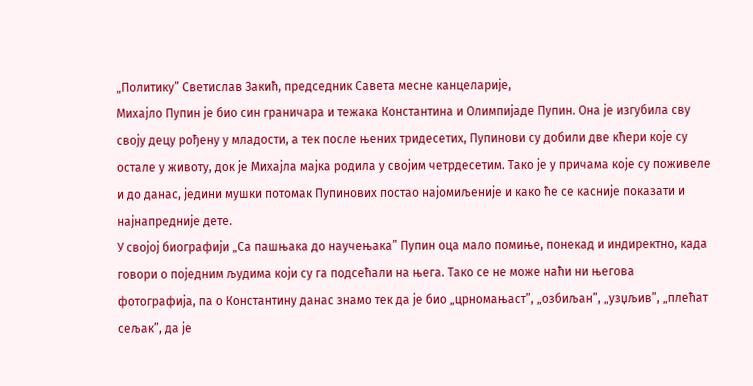„Политику” Светислав Закић, председник Савета месне канцеларије,
Михајло Пупин је био син граничара и тежака Константина и Олимпијаде Пупин. Она је изгубила сву своју децу рођену у младости, а тек после њених тридесетих, Пупинови су добили две кћери које су остале у животу, док је Михајла мајка родила у својим четрдесетим. Тако је у причама које су поживеле и до данас, једини мушки потомак Пупинових постао најомиљеније и како ће се касније показати и најнапредније дете.
У својој биографији „Са пашњака до научењака” Пупин оца мало помиње, понекад и индиректно, када говори о поједним људима који су га подсећали на њега. Тако се не може наћи ни његова фотографија, па о Константину данас знамо тек да је био „црномањаст”, „озбиљан”, „узџљив”, „плећат сељак”, да је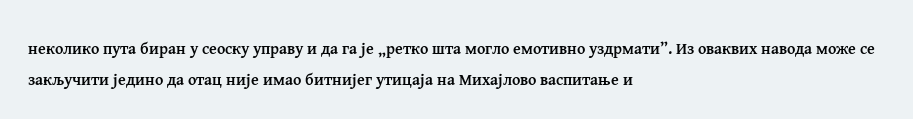неколико пута биран у сеоску управу и да га је „ретко шта могло емотивно уздрмати”. Из оваквих навода може се закључити једино да отац није имао битнијег утицаја на Михајлово васпитање и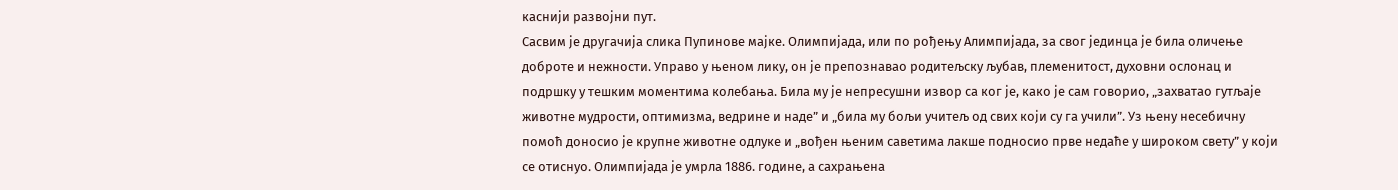каснији развојни пут.
Сасвим је другачија слика Пупинове мајке. Олимпијада, или по рођењу Алимпијада, за свог јединца је била оличење доброте и нежности. Управо у њеном лику, он је препознавао родитељску љубав, племенитост, духовни ослонац и подршку у тешким моментима колебања. Била му је непресушни извор са ког је, како је сам говорио, „захватао гутљаје животне мудрости, оптимизма, ведрине и наде” и „била му бољи учитељ од свих који су га учили”. Уз њену несебичну помоћ доносио је крупне животне одлуке и „вођен њеним саветима лакше подносио прве недаће у широком свету” у који се отиснуо. Олимпијада је умрла 1886. године, а сахрањена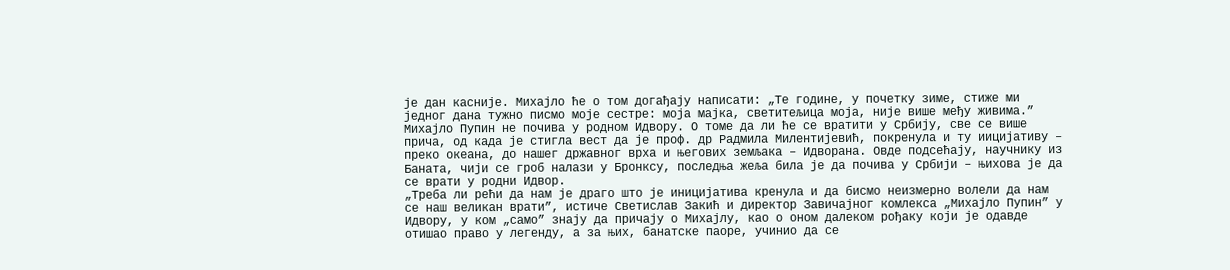је дан касније. Михајло ће о том догађају написати: „Те године, у почетку зиме, стиже ми једног дана тужно писмо моје сестре: моја мајка, светитељица моја, није више међу живима.”
Михајло Пупин не почива у родном Идвору. О томе да ли ће се вратити у Србију, све се више прича, од када је стигла вест да је проф. др Радмила Милентијевић, покренула и ту иицијативу ‒ преко океана, до нашег државног врха и његових земљака ‒ Идворана. Овде подсећају, научнику из Баната, чији се гроб налази у Бронксу, последња жеља била је да почива у Србији ‒ њихова је да се врати у родни Идвор.
„Треба ли рећи да нам је драго што је иницијатива кренула и да бисмо неизмерно волели да нам се наш великан врати”, истиче Светислав Закић и директор Завичајног комлекса „Михајло Пупин” у Идвору, у ком „само” знају да причају о Михајлу, као о оном далеком рођаку који је одавде отишао право у легенду, а за њих, банатске паоре, учинио да се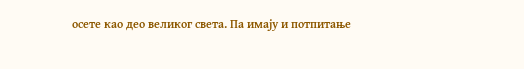осете као део великог света. Па имају и потпитање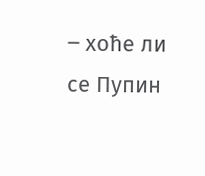‒ хоће ли се Пупин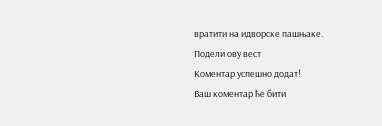вратити на идворске пашњаке.
Подели ову вест
Комeнтар успeшно додат!
Ваш комeнтар ћe бити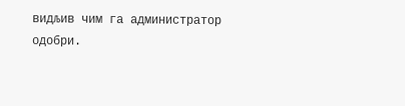видљив чим га администратор одобри.